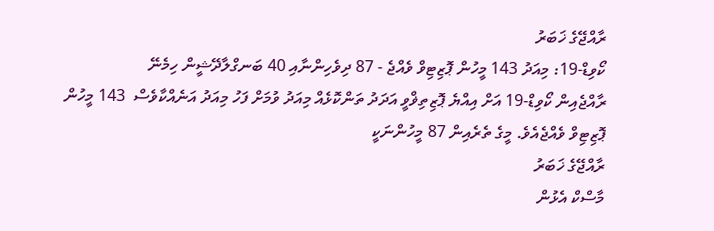ރާއްޖޭގެ ޚަބަރު
ކޯވިޑް-19: މިއަދު 143 މީހުން ޕޮޒިޓިވް ވެއްޖެ - 87 ދިވެހިންނާއި 40 ބަނގްލާދޭޝީން ހިމެނޭ
ރާއްޖެއިން ކޯވިޑް-19 އަށް އިއްޔެ ޕޮޒިތިޥްވީ އަދަދު ތަންކޮޅެއް މިއަދު ވުމަށް ފަހު މިއަދު އަނެއްކާވެސް  143 މީހުން ޕޮޒިޓިވް ވެއްޖެއެވެ. މީގެ ތެރެއިން 87 މީހުންނަކީ
ރާއްޖޭގެ ޚަބަރު
މާސްކް އެޅުން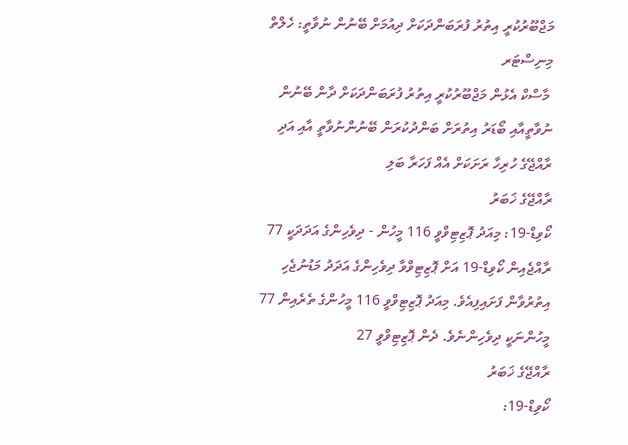މަޖްބޫރުކުރީ އިތުރު ފުރަބަންދަކަށް ދިއުމަށް ބޭނުން ނުވާތީ: ހެލްތް މިނިސްޓަރ
 މާސްކް އެޅުން މަޖްބޫރުކުރީ އިތުރު ފުރަބަންދަކަށް ދާން ބޭނުން ނުވާތީއާއި ބޯޑަރު އިތުރަށް ބަންދުކުރަން ބޭނުންނުވާތީ އާއި އަދި ރާއްޖޭގެ ހުރިހާ ރަށަކަށް އެއް ފަހަރާ ބަލި
ރާއްޖޭގެ ޚަބަރު
ކޯވިޑް-19: މިއަދު ޕޮޒިޓިވްވީ 116 މީހުން - ދިވެހިންގެ އަދަދަކީ 77
ރާއްޖެއިން ކޯވިޑް-19 އަށް ޕޮޒިޓިވްވާ ދިވެހިންގެ އަދަދު މަޑުނުޖެހި އިތުރުވާން ފަށައިފިއެވެ. މިއަދު ޕޮޒިޓިވްވީ 116 މީހުންގެ ތެރެއިން 77 މީހުންނަކީ ދިވެހިންނެވެ. ދެން ޕޮޒިޓިވްވީ 27
ރާއްޖޭގެ ޚަބަރު
ކޯވިޑް-19: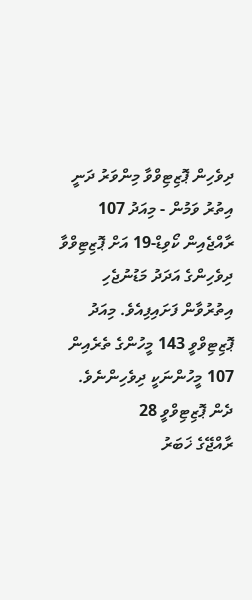ދިވެހިން ޕޮޒިޓިވްވާ މިންވަރު ދަނީ އިތުރު ވަމުން - މިއަދު 107
ރާއްޖެއިން ކޯވިޑް-19 އަށް ޕޮޒިޓިވްވާ ދިވެހިންގެ އަދަދު މަޑުނުޖެހި އިތުރުވާން ފަށައިފިއެވެ. މިއަދު ޕޮޒިޓިވްވީ 143 މީހުންގެ ތެރެއިން 107 މީހުންނަކީ ދިވެހިންނެވެ. ދެން ޕޮޒިޓިވްވީ 28
ރާއްޖޭގެ ޚަބަރު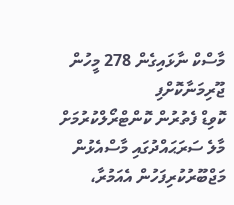މާސްކް ނާޅައިގެން 278 މީހުން ޖޫރިމަނާކޮށްފި
ކޮވިޑް ފެތުރުން ކޮންޓްރޯލްކުރުމަށް މާލެ ސަރަޙައްދުގައި މާސްއެޅުން މަޖްބޫރުކުރިފަހުން އެއަމުރާ،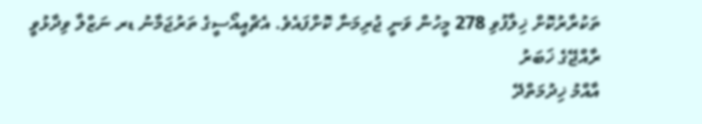ތަކުރާރުކޮށް ޚިލާފުވި 278 މީހުން ވަނީ ޖުރިމަނާ ކޮށްފައެވެ. އެޗްއީއޯސީގެ ތަރުޖަމާނު ޑރ ނަޒްލާ ވިދާޅުވީ
ރާއްޖޭގެ ޚަބަރު
އާއްމު ޚިދުމަތްދޭ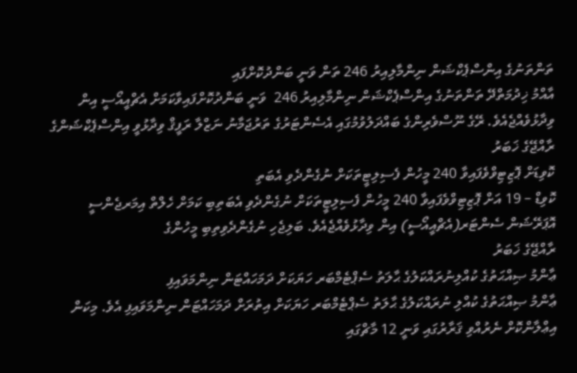ތަންތަނުގެ އިންސްޕެކްޝަން ނިންމާލިއިރު 246 ތަން ވަނީ ބަންދުކޮށްފައި
އާއްމު ޚިދުމަތްދޭ ތަންތަނުގެ އިންސްޕެކްޝަން ނިންމާލިއިރު 246  ވަނީ ބަންދުކޮށްފައިވާކަމަށް އެޗްއީއޯސީ އިން ވިދާޅުވެއްޖެއެވެ. ރޭގެ ނޫސްވެރިންގެ ބައްދަލުވުމުގައި އެސެންޓަރުގެ ތަރުޖަމާނު ނަޒްލާ ރަފީޤް ވިދާޅުވީ އިންސްޕެކްޝަންގެ
ރާއްޖޭގެ ޚަބަރު
ކޮވިޑަށް ޕޮޒިޓިވްވެފައިވާ 240 މީހުން ފެސިލިޓީތަކަށް ނުގެންދެވި އެބަތި
ކޮވިޑް – 19 އަށް ޕޮޒިޓިވްވެފައިވާ 240 މީހުން ފެސިލިޓީތަކަށް ނުގެންދެވި އެބަތިބި ކަމަށް ހެލްތް އިމަރޖެންސީ އޮޕަރޭޝަން ސެންޓަރ(އެޗްއީއޯސީ) އިން ވިދާޅުވެއްޖެއެވެ. ބަލިޖެހި ނުގެންދެވިތިބި މީހުންގެ
ރާއްޖޭގެ ޚަބަރު
ޢާންމު ޞިއްޙަތުގެ ކުއްލިނުރައްކަލުގެ ޙާލަތު ސެޕްޓެމްބަރ ހަޔަކަށް ދަމަހައްޓަން ނިންމަވައިފި
ޢާންމު ޞިއްޙަތުގެ ކުއްލި ނުރައްކަލުގެ ޙާލަތު ސެޕްޓެމްބަރ ހަޔަކަށް އިތުރަށް ދަމަހައްޓަން ނިންމަވައިފި އެވެ. މިކަން އިޢްލާންކޮށް ނެރުއްވި ޤަރާރުގައި ވަނީ 12 މާޗްގައި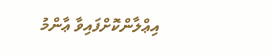އިޢްލާންކޮށްފައިވާ ޢާންމު